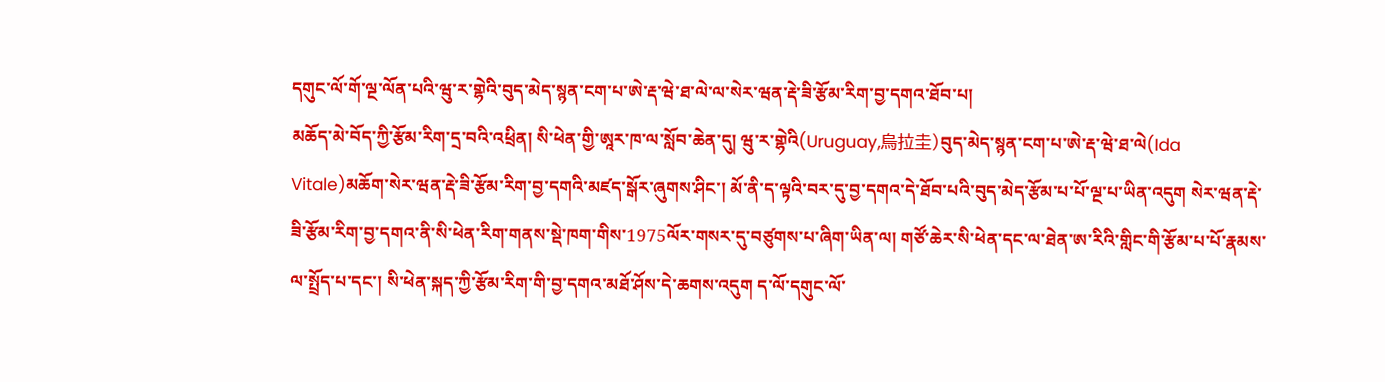དགུང་ལོ་གོ་ལྔ་ལོན་པའི་ཝུ་ར་གྷེའི་བུད་མེད་སྙན་ངག་པ་ཨེ་རྡ་ཝེ་ཐ་ལེ་ལ་སེར་ཝན་རྡེ་ཟི་རྩོམ་རིག་བྱ་དགའ་ཐོབ་པ།
མཆོད་མེ་བོད་ཀྱི་རྩོམ་རིག་དྲ་བའི་འཕྲིན། སི་ཕེན་གྱི་ཨཱར་ཁ་ལ་སློབ་ཆེན་དུ། ཝུ་ར་གྷེའི(Uruguay,烏拉圭)བུད་མེད་སྙན་ངག་པ་ཨེ་རྡ་ཝེ་ཐ་ལེ(Ida Vitale)མཆོག་སེར་ཝན་རྡེ་ཟི་རྩོམ་རིག་བྱ་དགའི་མཛད་སྒོར་ཞུགས་ཤིང་། མོ་ནི་ད་ལྟའི་བར་དུ་བྱ་དགའ་དེ་ཐོབ་པའི་བུད་མེད་རྩོམ་པ་པོ་ལྔ་པ་ཡིན་འདུག སེར་ཝན་རྡེ་ཟི་རྩོམ་རིག་བྱ་དགའ་ནི་སི་ཕེན་རིག་གནས་སྡེ་ཁག་གིས་1975ལོར་གསར་དུ་བཙུགས་པ་ཞིག་ཡིན་ལ། གཙོ་ཆེར་སི་ཕེན་དང་ལ་ཐེན་ཨ་རིའི་གླིང་གི་རྩོམ་པ་པོ་རྣམས་ལ་སྤྲོད་པ་དང་། སི་ཕེན་སྐད་ཀྱི་རྩོམ་རིག་གི་བྱ་དགའ་མཐོ་ཤོས་དེ་ཆགས་འདུག ད་ལོ་དགུང་ལོ་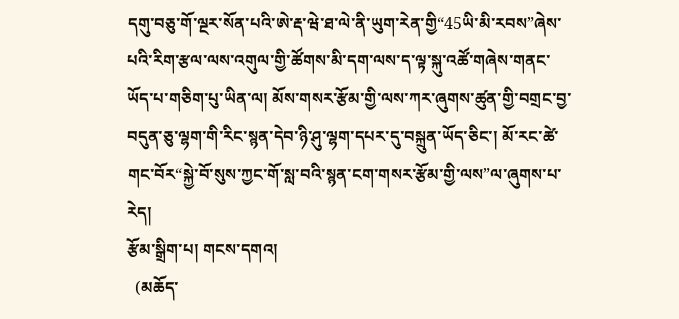དགུ་བཅུ་གོ་ལྔར་སོན་པའི་ཨེ་རྡ་ཝེ་ཐ་ལེ་ནི་ཡུག་རེན་གྱི“45ཡི་མི་རབས”ཞེས་པའི་རིག་རྩལ་ལས་འགུལ་གྱི་ཚོགས་མི་དག་ལས་ད་ལྟ་སྐུ་འཚོ་གཞེས་གནང་ཡོད་པ་གཅིག་པུ་ཡིན་ལ། མོས་གསར་རྩོམ་གྱི་ལས་ཀར་ཞུགས་ཚུན་གྱི་བགྲང་བྱ་བདུན་ཅུ་ལྷག་གི་རིང་སྙན་དེབ་ཉི་ཤུ་ལྷག་དཔར་དུ་བསྐྲུན་ཡོད་ཅིང་། མོ་རང་ཚེ་གང་བོར“སྐྱེ་བོ་སུས་ཀྱང་གོ་སླ་བའི་སྙན་ངག་གསར་རྩོམ་གྱི་ལས”ལ་ཞུགས་པ་རེད།
རྩོམ་སྒྲིག་པ། གངས་དགའ།
  (མཆོད་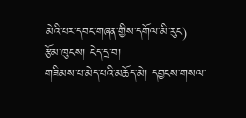མེའི་པར་དབང་གཞན་གྱིས་དགོལ་མི་རུང)
རྩོམ་ཁུངས། ངེད་དྲ་བ།
གཟིམས་པ་མེད་པའི་མཆོད་མེ། དབྱངས་གསལ་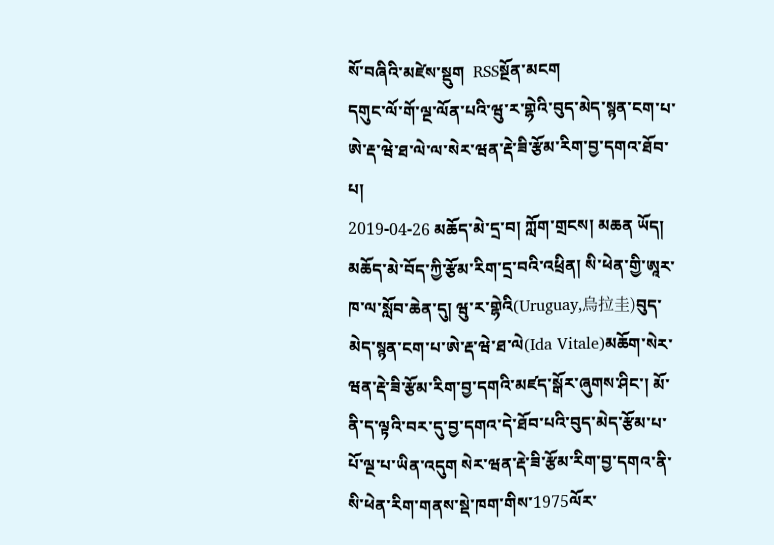སོ་བཞིའི་མཛེས་སྡུག  RSSསྔོན་མངག
དགུང་ལོ་གོ་ལྔ་ལོན་པའི་ཝུ་ར་གྷེའི་བུད་མེད་སྙན་ངག་པ་ཨེ་རྡ་ཝེ་ཐ་ལེ་ལ་སེར་ཝན་རྡེ་ཟི་རྩོམ་རིག་བྱ་དགའ་ཐོབ་པ།
2019-04-26 མཆོད་མེ་དྲ་བ། ཀློག་གྲངས། མཆན ཡོད།
མཆོད་མེ་བོད་ཀྱི་རྩོམ་རིག་དྲ་བའི་འཕྲིན། སི་ཕེན་གྱི་ཨཱར་ཁ་ལ་སློབ་ཆེན་དུ། ཝུ་ར་གྷེའི(Uruguay,烏拉圭)བུད་མེད་སྙན་ངག་པ་ཨེ་རྡ་ཝེ་ཐ་ལེ(Ida Vitale)མཆོག་སེར་ཝན་རྡེ་ཟི་རྩོམ་རིག་བྱ་དགའི་མཛད་སྒོར་ཞུགས་ཤིང་། མོ་ནི་ད་ལྟའི་བར་དུ་བྱ་དགའ་དེ་ཐོབ་པའི་བུད་མེད་རྩོམ་པ་པོ་ལྔ་པ་ཡིན་འདུག སེར་ཝན་རྡེ་ཟི་རྩོམ་རིག་བྱ་དགའ་ནི་སི་ཕེན་རིག་གནས་སྡེ་ཁག་གིས་1975ལོར་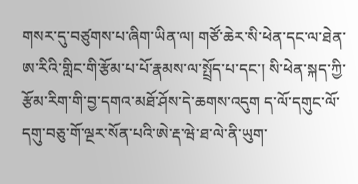གསར་དུ་བཙུགས་པ་ཞིག་ཡིན་ལ། གཙོ་ཆེར་སི་ཕེན་དང་ལ་ཐེན་ཨ་རིའི་གླིང་གི་རྩོམ་པ་པོ་རྣམས་ལ་སྤྲོད་པ་དང་། སི་ཕེན་སྐད་ཀྱི་རྩོམ་རིག་གི་བྱ་དགའ་མཐོ་ཤོས་དེ་ཆགས་འདུག ད་ལོ་དགུང་ལོ་དགུ་བཅུ་གོ་ལྔར་སོན་པའི་ཨེ་རྡ་ཝེ་ཐ་ལེ་ནི་ཡུག་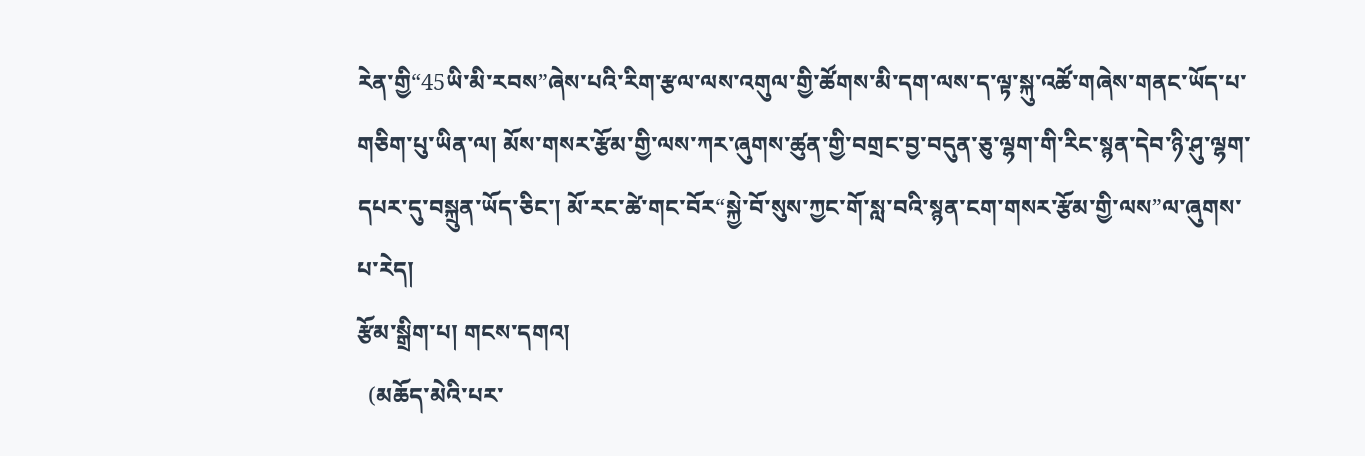རེན་གྱི“45ཡི་མི་རབས”ཞེས་པའི་རིག་རྩལ་ལས་འགུལ་གྱི་ཚོགས་མི་དག་ལས་ད་ལྟ་སྐུ་འཚོ་གཞེས་གནང་ཡོད་པ་གཅིག་པུ་ཡིན་ལ། མོས་གསར་རྩོམ་གྱི་ལས་ཀར་ཞུགས་ཚུན་གྱི་བགྲང་བྱ་བདུན་ཅུ་ལྷག་གི་རིང་སྙན་དེབ་ཉི་ཤུ་ལྷག་དཔར་དུ་བསྐྲུན་ཡོད་ཅིང་། མོ་རང་ཚེ་གང་བོར“སྐྱེ་བོ་སུས་ཀྱང་གོ་སླ་བའི་སྙན་ངག་གསར་རྩོམ་གྱི་ལས”ལ་ཞུགས་པ་རེད།
རྩོམ་སྒྲིག་པ། གངས་དགའ།
  (མཆོད་མེའི་པར་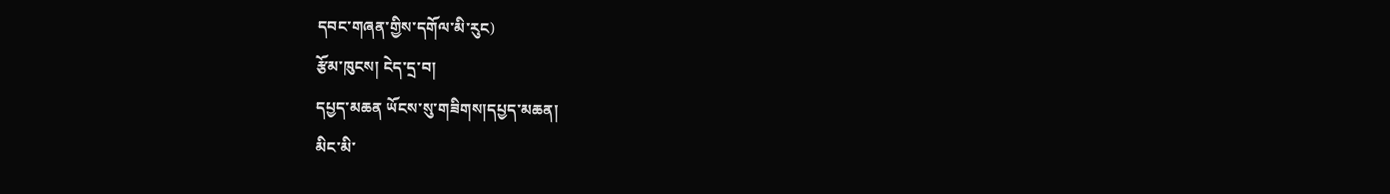དབང་གཞན་གྱིས་དགོལ་མི་རུང)
རྩོམ་ཁུངས། ངེད་དྲ་བ།
དཔྱད་མཆན ཡོངས་སུ་གཟིགས།དཔྱད་མཆན།
མིང་མི་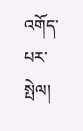འགོད་པར་སྤེལ།